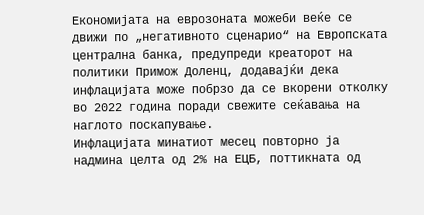Економијата на еврозоната можеби веќе се движи по „негативното сценарио“ на Европската централна банка, предупреди креаторот на политики Примож Доленц, додавајќи дека инфлацијата може побрзо да се вкорени отколку во 2022 година поради свежите сеќавања на наглото поскапување.
Инфлацијата минатиот месец повторно ја надмина целта од 2% на ЕЦБ, поттикната од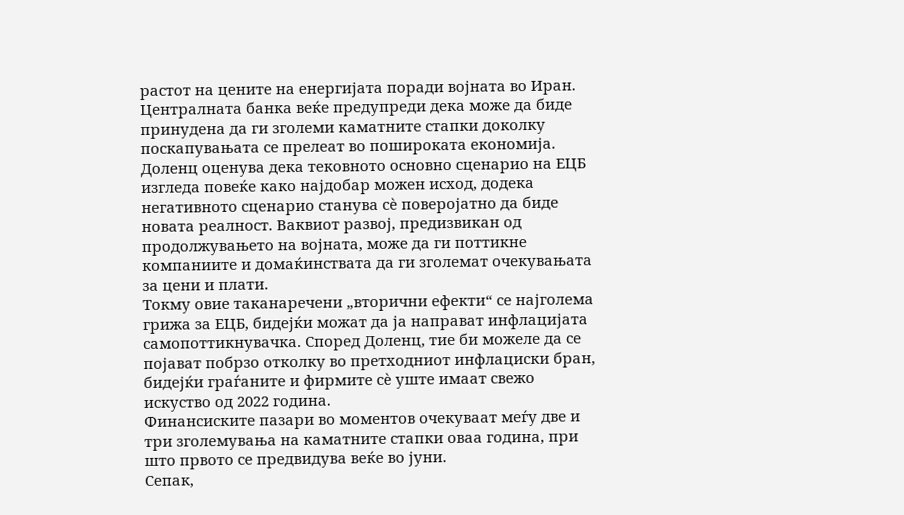растот на цените на енергијата поради војната во Иран. Централната банка веќе предупреди дека може да биде принудена да ги зголеми каматните стапки доколку поскапувањата се прелеат во пошироката економија.
Доленц оценува дека тековното основно сценарио на ЕЦБ изгледа повеќе како најдобар можен исход, додека негативното сценарио станува сè поверојатно да биде новата реалност. Ваквиот развој, предизвикан од продолжувањето на војната, може да ги поттикне компаниите и домаќинствата да ги зголемат очекувањата за цени и плати.
Токму овие таканаречени „вторични ефекти“ се најголема грижа за ЕЦБ, бидејќи можат да ја направат инфлацијата самопоттикнувачка. Според Доленц, тие би можеле да се појават побрзо отколку во претходниот инфлациски бран, бидејќи граѓаните и фирмите сè уште имаат свежо искуство од 2022 година.
Финансиските пазари во моментов очекуваат меѓу две и три зголемувања на каматните стапки оваа година, при што првото се предвидува веќе во јуни.
Сепак,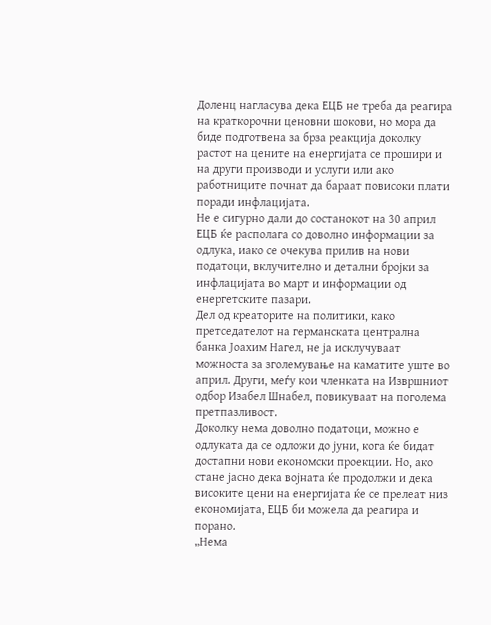Доленц нагласува дека ЕЦБ не треба да реагира на краткорочни ценовни шокови, но мора да биде подготвена за брза реакција доколку растот на цените на енергијата се прошири и на други производи и услуги или ако работниците почнат да бараат повисоки плати поради инфлацијата.
Не е сигурно дали до состанокот на 30 април ЕЦБ ќе располага со доволно информации за одлука, иако се очекува прилив на нови податоци, вклучително и детални бројки за инфлацијата во март и информации од енергетските пазари.
Дел од креаторите на политики, како претседателот на германската централна банка Јоахим Нагел, не ја исклучуваат можноста за зголемување на каматите уште во април. Други, меѓу кои членката на Извршниот одбор Изабел Шнабел, повикуваат на поголема претпазливост.
Доколку нема доволно податоци, можно е одлуката да се одложи до јуни, кога ќе бидат достапни нови економски проекции. Но, ако стане јасно дека војната ќе продолжи и дека високите цени на енергијата ќе се прелеат низ економијата, ЕЦБ би можела да реагира и порано.
„Нема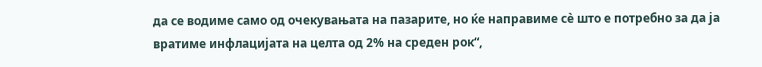да се водиме само од очекувањата на пазарите, но ќе направиме сè што е потребно за да ја вратиме инфлацијата на целта од 2% на среден рок“,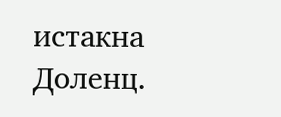истакна Доленц.